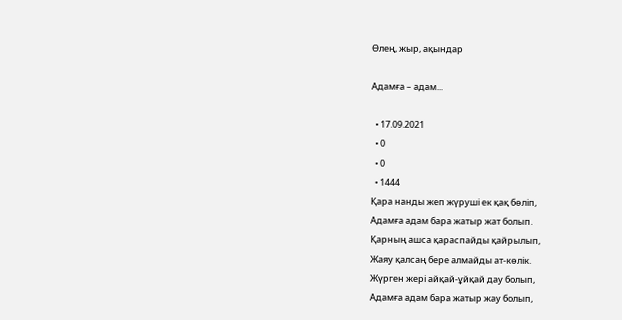Өлең, жыр, ақындар

Адамға – адам...

  • 17.09.2021
  • 0
  • 0
  • 1444
Қара нанды жеп жүруші ек қақ бөліп,
Адамға адам бара жатыр жат болып.
Қарның ашса қараспайды қайрылып,
Жаяу қалсаң бере алмайды ат-көлік.
Жүрген жері айқай-ұйқай дау болып,
Адамға адам бара жатыр жау болып,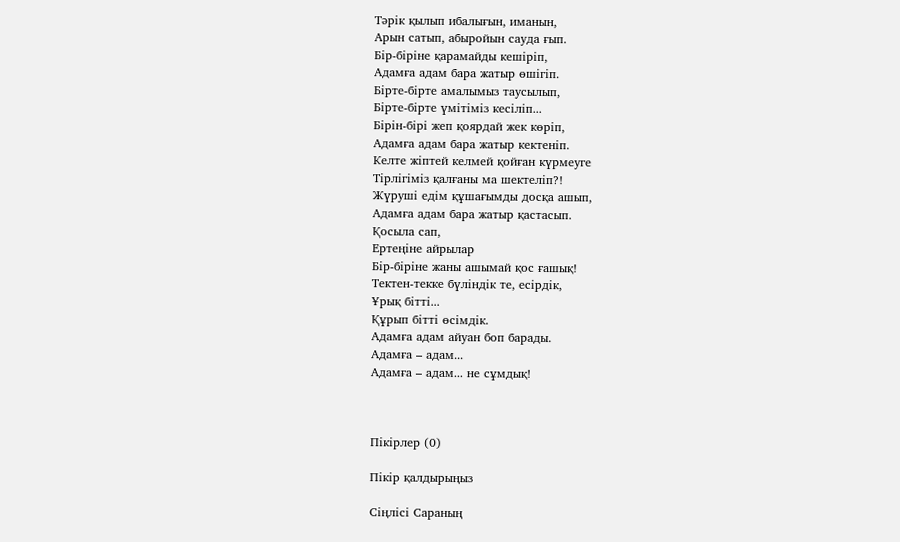Тәрік қылып ибалығын, иманын,
Арын сатып, абыройын сауда ғып.
Бір-біріне қарамайды кешіріп,
Адамға адам бара жатыр өшігіп.
Бірте-бірте амалымыз таусылып,
Бірте-бірте үмітіміз кесіліп...
Бірін-бірі жеп қоярдай жек көріп,
Адамға адам бара жатыр кектеніп.
Келте жіптей келмей қойған күрмеуге
Тірлігіміз қалғаны ма шектеліп?!
Жүруші едім құшағымды досқа ашып,
Адамға адам бара жатыр қастасып.
Қосыла сап,
Ертеңіне айрылар
Бір-біріне жаны ашымай қос ғашық!
Тектен-текке бүліндік те, есірдік,
Ұрық бітті...
Құрып бітті өсімдік.
Адамға адам айуан боп барады.
Адамға – адам...
Адамға – адам... не сұмдық!



Пікірлер (0)

Пікір қалдырыңыз

Сіңлісі Сараның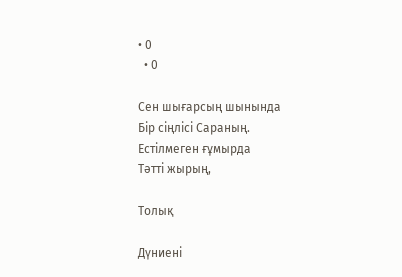• 0
  • 0

Сен шығарсың шынында
Бір сіңлісі Сараның.
Естілмеген ғұмырда
Тәтті жырың,

Толық

Дүниені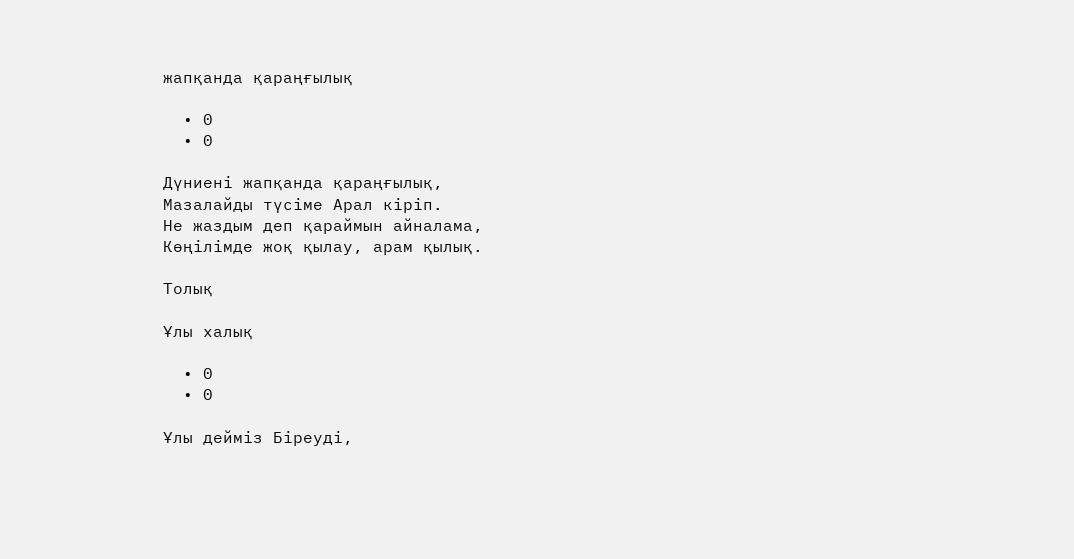жапқанда қараңғылық

  • 0
  • 0

Дүниені жапқанда қараңғылық,
Мазалайды түсіме Арал кіріп.
Не жаздым деп қараймын айналама,
Көңілімде жоқ қылау, арам қылық.

Толық

Ұлы халық

  • 0
  • 0

Ұлы дейміз Біреуді,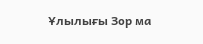Ұлылығы Зор ма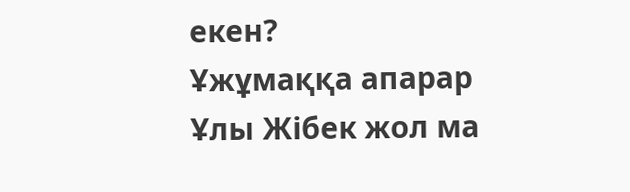екен?
Ұжұмаққа апарар
Ұлы Жібек жол ма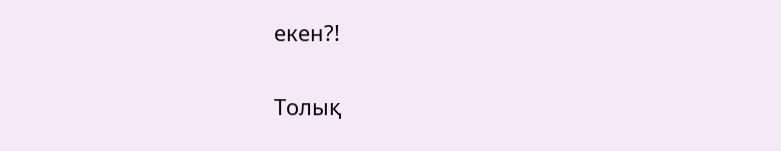екен?!

Толық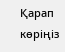Қарап көріңіз